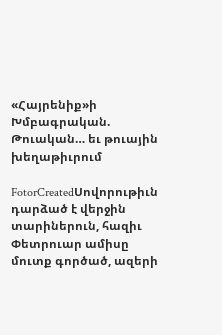«Հայրենիք»ի Խմբագրական. Թուական… եւ թուային խեղաթիւրում

FotorCreatedՍովորութիւն դարձած է վերջին տարիներուն, հազիւ Փետրուար ամիսը մուտք գործած, ազերի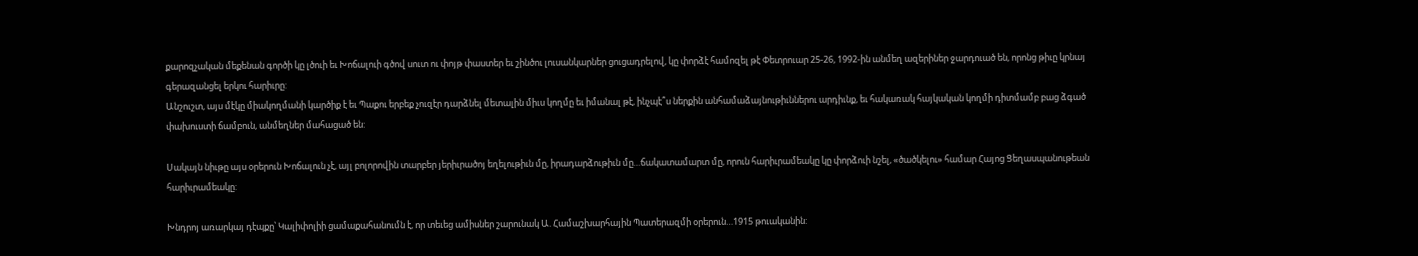քարոզչական մեքենան գործի կը լծուի եւ Խոճալուի գծով սուտ ու փոյթ փաստեր եւ շինծու լուսանկարներ ցուցադրելով, կը փորձէ համոզել թէ Փետրուար 25-26, 1992-ին անմեղ ազերիներ ջարդուած են, որոնց թիւը կրնայ գերազանցել երկու հարիւրը:
Անշուշտ, այս մէկը միակողմանի կարծիք է եւ Պաքու երբեք չուզէր դարձնել մետալին միւս կողմը եւ իմանալ թէ, ինչպէ՞ս ներքին անհամաձայնութիւններու արդիւնք, եւ հակառակ հայկական կողմի դիտմամբ բաց ձգած փախուստի ճամբուն, անմեղներ մահացած են:

Սակայն նիւթը այս օրերուն Խոճալուն չէ, այլ բոլորովին տարբեր յերիւրածոյ եղելութիւն մը, իրադարձութիւն մը…ճակատամարտ մը, որուն հարիւրամեակը կը փորձուի նշել, «ծածկելու» համար Հայոց Ցեղասպանութեան հարիւրամեակը:

Խնդրոյ առարկայ դէպքը՝ Կալիփոլիի ցամաքահանումն է, որ տեւեց ամիսներ շարունակ Ա. Համաշխարհային Պատերազմի օրերուն…1915 թուականին: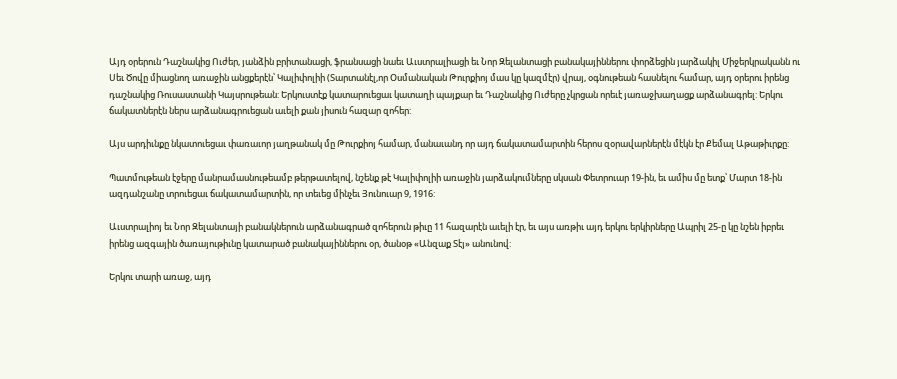Այդ օրերուն Դաշնակից Ուժեր, յանձին բրիտանացի, ֆրանսացի նաեւ Աւստրալիացի եւ Նոր Զելանտացի բանակայիններու փորձեցին յարձակիլ Միջերկրականն ու Սեւ Ծովը միացնող առաջին անցքերէն՝ Կալիփոլիի (Տարտանէլ,որ Օսմանական Թուրքիոյ մաս կը կազմէր) վրայ, օգնութեան հասնելու համար, այդ օրերու իրենց դաշնակից Ռուսաստանի Կայսրութեան: Երկուստէք կատարուեցաւ կատաղի պայքար եւ Դաշնակից Ուժերը չկրցան որեւէ յառաջխաղացք արձանագրել: Երկու ճակատներէն ներս արձանագրուեցան աւելի քան յիսուն հազար զոհեր:

Այս արդիւնքը նկատուեցաւ փառաւոր յաղթանակ մը Թուրքիոյ համար, մանաւանդ որ այդ ճակատամարտին հերոս զօրավարներէն մէկն էր Քեմալ Աթաթիւրքը:

Պատմութեան էջերը մանրամասնութեամբ թերթատելով, նշենք թէ Կալիփոլիի առաջին յարձակումները սկսան Փետրուար 19-ին, եւ ամիս մը ետք՝ Մարտ 18-ին ազդանշանը տրուեցաւ ճակատամարտին, որ տեւեց մինչեւ Յունուար 9, 1916:

Աւստրալիոյ եւ Նոր Զելանտայի բանակներուն արձանագրած զոհերուն թիւը 11 հազարէն աւելի էր, եւ այս առթիւ այդ երկու երկիրները Ապրիլ 25-ը կը նշեն իբրեւ իրենց ազգային ծառայութիւնը կատարած բանակայիններու օր, ծանօթ «Անզաք Տէյ» անունով:

Երկու տարի առաջ, այդ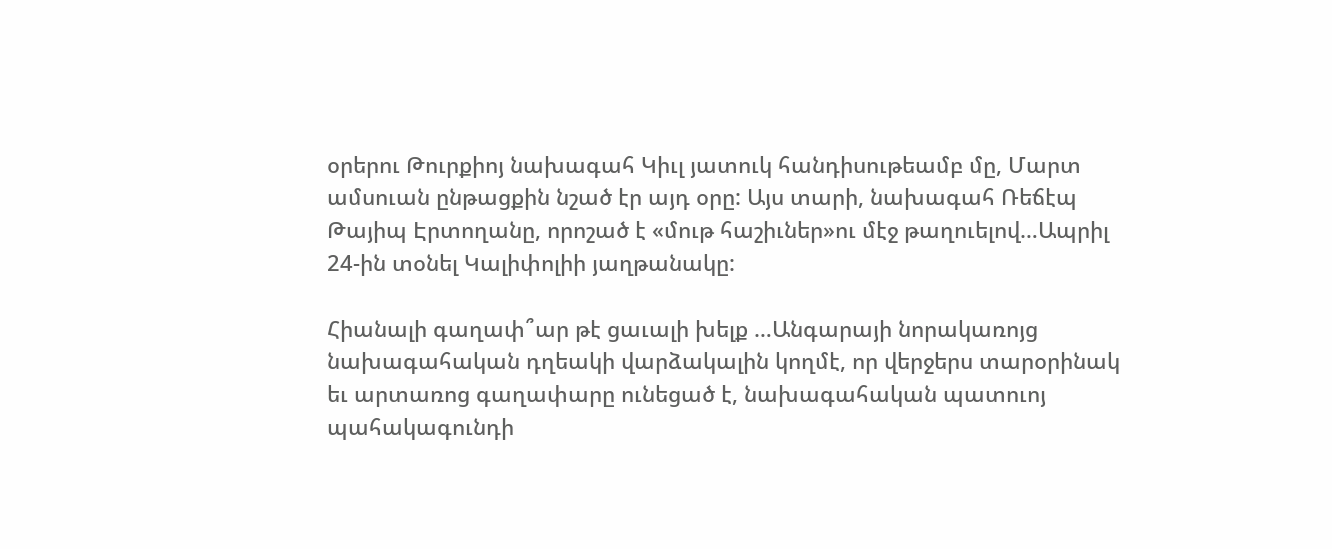օրերու Թուրքիոյ նախագահ Կիւլ յատուկ հանդիսութեամբ մը, Մարտ ամսուան ընթացքին նշած էր այդ օրը: Այս տարի, նախագահ Ռեճէպ Թայիպ Էրտողանը, որոշած է «մութ հաշիւներ»ու մէջ թաղուելով…Ապրիլ 24-ին տօնել Կալիփոլիի յաղթանակը:

Հիանալի գաղափ՞ար թէ ցաւալի խելք …Անգարայի նորակառոյց նախագահական դղեակի վարձակալին կողմէ, որ վերջերս տարօրինակ եւ արտառոց գաղափարը ունեցած է, նախագահական պատուոյ պահակագունդի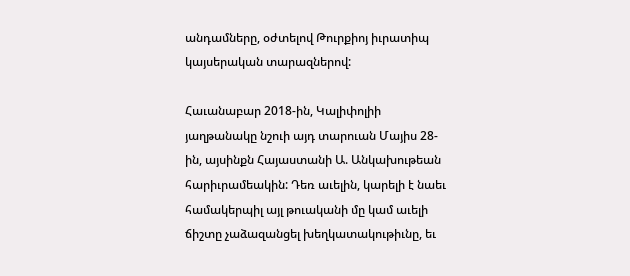անդամները, օժտելով Թուրքիոյ իւրատիպ կայսերական տարազներով:

Հաւանաբար 2018-ին, Կալիփոլիի յաղթանակը նշուի այդ տարուան Մայիս 28-ին, այսինքն Հայաստանի Ա. Անկախութեան հարիւրամեակին: Դեռ աւելին, կարելի է նաեւ համակերպիլ այլ թուականի մը կամ աւելի ճիշտը չաձազանցել խեղկատակութիւնը, եւ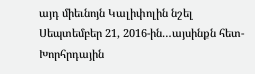այդ միեւնոյն Կալիփոլին նշել Սեպտեմբեր 21, 2016-ին…այսինքն հետ-Խորհրդային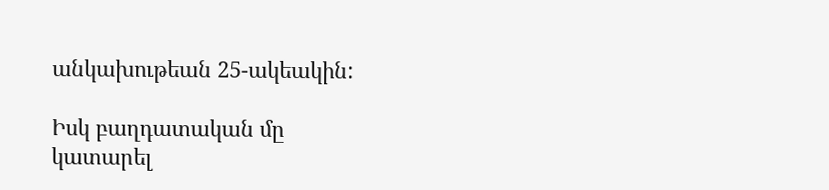անկախութեան 25-ակեակին:

Իսկ բաղդատական մը կատարել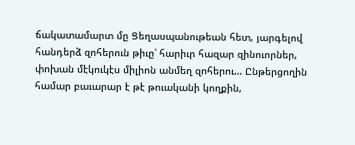ճակատամարտ մը Ցեղասպանութեան հետ, յարգելով հանդերձ զոհերուն թիւը՝ հարիւր հազար զինուորներ, փոխան մէկուկէս միլիոն անմեղ զոհերու… Ընթերցողին համար բաւարար է թէ թուականի կողքին,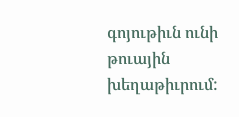գոյութիւն ունի թուային խեղաթիւրում: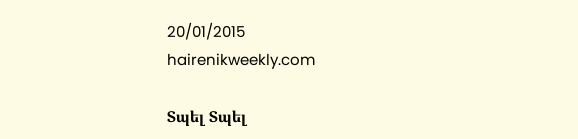20/01/2015
hairenikweekly.com

Տպել Տպել